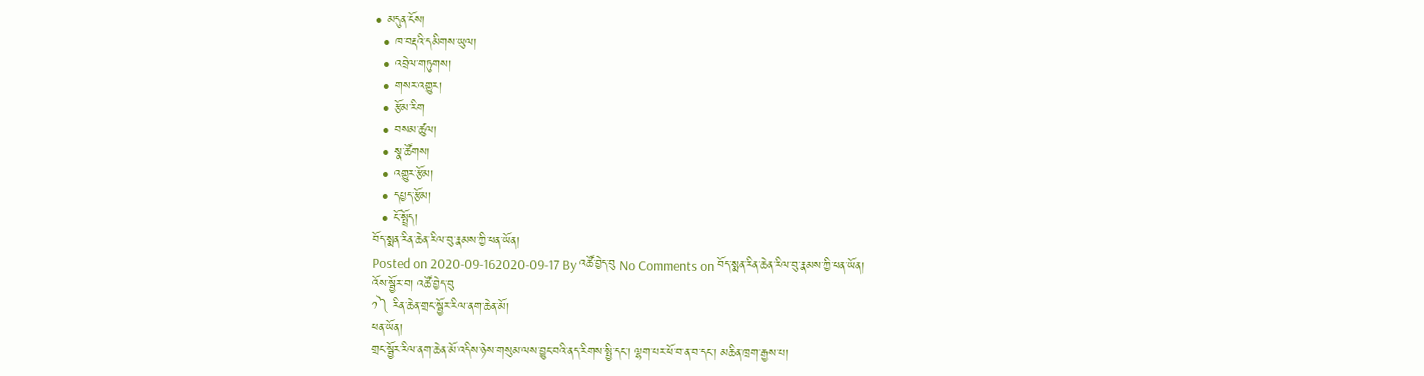• མདུན་ངོས།
  • ཁ་བརྡའི་དམིགས་ཡུལ།
  • འབྲེལ་གཏུགས།
  • གསར་འགྱུར།
  • རྩོམ་རིག
  • བསམ་ཚུལ།
  • སྣ་ཚོགས།
  • འགྱུར་རྩོམ།
  • དཔྱད་རྩོམ།
  • ངོ་སྤྲོད།
བོད་སྨན་རིན་ཆེན་རིལ་བུ་རྣམས་ཀྱི་ཕན་ཡོན།
Posted on 2020-09-162020-09-17 By འཚོ་བྱེད་བུ No Comments on བོད་སྨན་རིན་ཆེན་རིལ་བུ་རྣམས་ཀྱི་ཕན་ཡོན།
འོས་སྦྱོར་བ། འཚོ་བྱེད་བུ
༡༽ རིན་ཆེན་གྲང་སྦྱོར་རིལ་ནག་ཆེན་མོ།
ཕན་ཡོན།
གྲང་སྦྱོར་རིལ་ནག་ཆེན་མོ་འདིས་ཉེས་གསུམ་ལས་བྱུང་བའི་ནད་རིགས་སྤྱི་དང་། ལྷག་པར་ཕོ་བ་ན་བ་དང་། མཆིན་ཁྲག་རྒྱས་པ།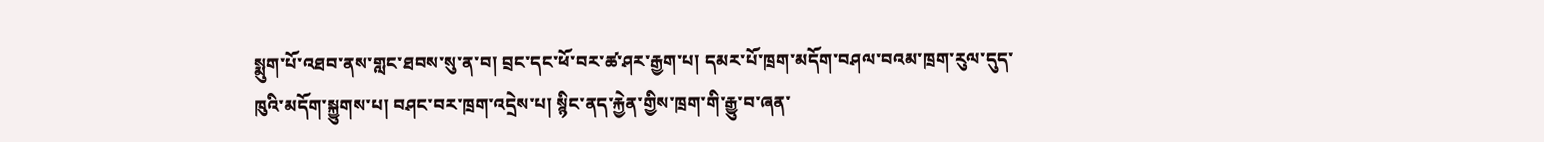སྨུག་པོ་འཐབ་ནས་གླང་ཐབས་སུ་ན་བ། བྲང་དང་ཕོ་བར་ཚ་ཤར་རྒྱག་པ། དམར་པོ་ཁྲག་མདོག་བཤལ་བའམ་ཁྲག་རུལ་དུད་ཁུའི་མདོག་སྐྱུགས་པ། བཤང་བར་ཁྲག་འདྲེས་པ། སྙིང་ནད་རྐྱེན་གྱིས་ཁྲག་གི་རྒྱུ་བ་ཞན་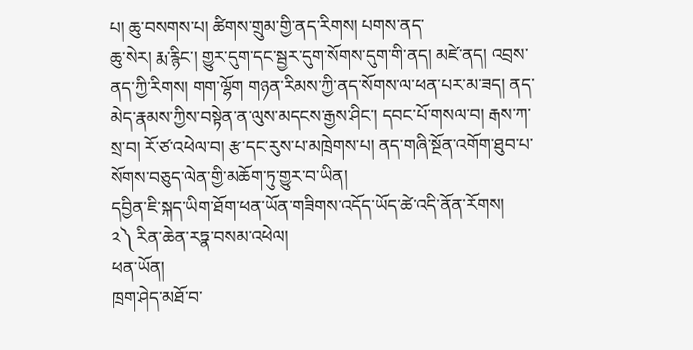པ། ཆུ་བསགས་པ། ཚིགས་གྲུམ་གྱི་ནད་རིགས། པགས་ནད་
ཆུ་སེར། རྨ་རྙིང་། གྱུར་དུག་དང་སྦྱར་དུག་སོགས་དུག་གི་ནད། མཛེ་ནད། འབྲས་ནད་ཀྱི་རིགས། གག་ལྷོག གཉན་རིམས་ཀྱི་ནད་སོགས་ལ་ཕན་པར་མ་ཟད། ནད་མེད་རྣམས་ཀྱིས་བསྟེན་ན་ལུས་མདངས་རྒྱས་ཤིང་། དབང་པོ་གསལ་བ། རྒས་ཀ་སྲ་བ། རོ་ཙ་འཕེལ་བ། རྩ་དང་རུས་པ་མཁྲེགས་པ། ནད་གཞི་སྔོན་འགོག་ཐུབ་པ་སོགས་བཅུད་ལེན་གྱི་མཆོག་ཏུ་གྱུར་བ་ཡིན།
དབྱིན་ཇི་སྐད་ཡིག་ཐོག་ཕན་ཡོན་གཟིགས་འདོད་ཡོད་ཚེ་འདི་ནོན་རོགས།
༢༽ རིན་ཆེན་རཏྣ་བསམ་འཕེལ།
ཕན་ཡོན།
ཁྲག་ཤེད་མཐོ་བ་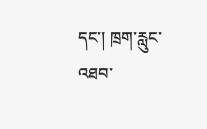དང་། ཁྲག་རླུང་འཐབ་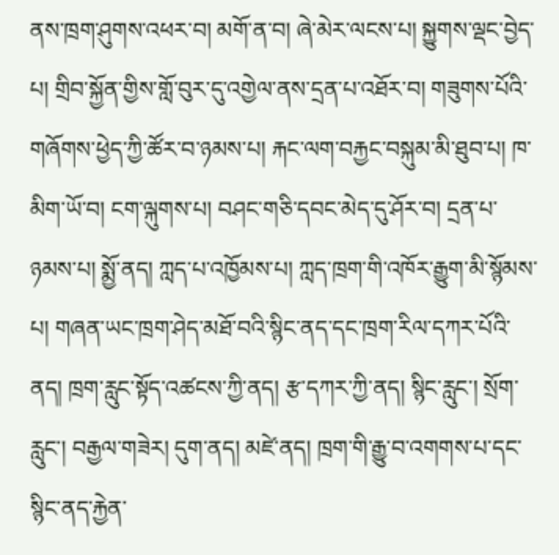ནས་ཁྲག་ཤུགས་འཕར་བ། མགོ་ན་བ། ཞེ་མེར་ལངས་པ། སྐྱུགས་ལྡང་བྱེད་པ། གྲིབ་སྐྱོན་གྱིས་གློ་བུར་དུ་འགྱེལ་ནས་དྲན་པ་འཐོར་བ། གཟུགས་པོའི་གཞོགས་ཕྱེད་ཀྱི་ཚོར་བ་ཉམས་པ། རྐང་ལག་བརྐྱང་བསྐུམ་མི་ཐུབ་པ། ཁ་མིག་ཡོ་བ། ངག་ལྐུགས་པ། བཤང་གཅི་དབང་མེད་དུ་ཤོར་བ། དྲན་པ་ཉམས་པ། སྨྱོ་ནད། ཀླད་པ་འཁྱོམས་པ། ཀླད་ཁྲག་གི་འཁོར་རྒྱུག་མི་སྙོམས་པ། གཞན་ཡང་ཁྲག་ཤེད་མཐོ་བའི་སྙིང་ནད་དང་ཁྲག་རིལ་དཀར་པོའི་ནད། ཁྲག་རླུང་སྟོད་འཚངས་ཀྱི་ནད། རྩ་དཀར་ཀྱི་ནད། སྙིང་རླུང་། སྲོག་རླུང་། བརྒྱལ་གཟེར། དུག་ནད། མཛེ་ནད། ཁྲག་གི་རྒྱུ་བ་འགགས་པ་དང་སྙིང་ནད་རྐྱེན་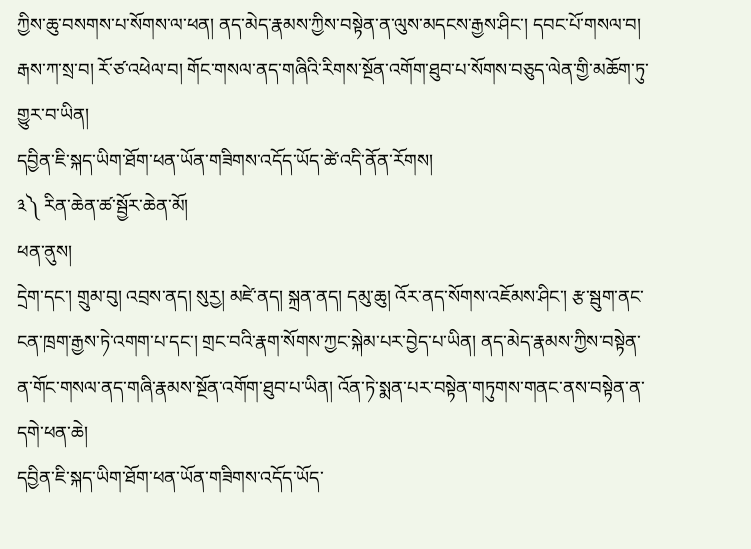ཀྱིས་ཆུ་བསགས་པ་སོགས་ལ་ཕན། ནད་མེད་རྣམས་ཀྱིས་བསྟེན་ན་ལུས་མདངས་རྒྱས་ཤིང་། དབང་པོ་གསལ་བ། རྒས་ཀ་སྲ་བ། རོ་ཙ་འཕེལ་བ། གོང་གསལ་ནད་གཞིའི་རིགས་སྔོན་འགོག་ཐུབ་པ་སོགས་བཅུད་ལེན་གྱི་མཆོག་ཏུ་གྱུར་བ་ཡིན།
དབྱིན་ཇི་སྐད་ཡིག་ཐོག་ཕན་ཡོན་གཟིགས་འདོད་ཡོད་ཚེ་འདི་ནོན་རོགས།
༣༽ རིན་ཆེན་ཚ་སྦྱོར་ཆེན་མོ།
ཕན་ནུས།
དྲེག་དང་། གྲུམ་བུ། འབྲས་ནད། སུརྱ། མཛེ་ནད། སྐྲན་ནད། དམུ་ཆུ། འོར་ནད་སོགས་འཇོམས་ཤིང་། རྩ་སྦུག་ནང་ངན་ཁྲག་རྒྱས་ཏེ་འགག་པ་དང་། གྲང་བའི་རྣག་སོགས་ཀྱང་སྐེམ་པར་བྱེད་པ་ཡིན། ནད་མེད་རྣམས་ཀྱིས་བསྟེན་ན་གོང་གསལ་ནད་གཞི་རྣམས་སྔོན་འགོག་ཐུབ་པ་ཡིན། འོན་ཏེ་སྨན་པར་བསྟེན་གཏུགས་གནང་ནས་བསྟེན་ན་དགེ་ཕན་ཆེ།
དབྱིན་ཇི་སྐད་ཡིག་ཐོག་ཕན་ཡོན་གཟིགས་འདོད་ཡོད་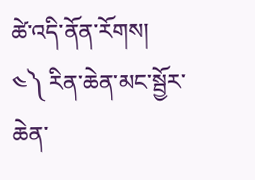ཚེ་འདི་ནོན་རོགས།
༤༽ རིན་ཆེན་མང་སྦྱོར་ཆེན་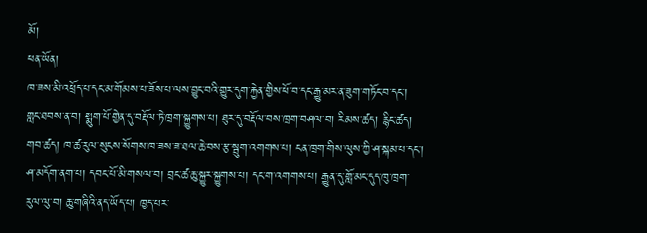མོ།
ཕན་ཡོན།
ཁ་ཟས་མི་འཕྲོད་པ་དང་མ་གོམས་པ་ཟོས་པ་ལས་བྱུང་བའི་གྱུར་དུག་རྐྱེན་གྱིས་ཕོ་བ་དང་རྒྱུ་མར་ན་ཟུག་གཏོང་བ་དང་། གླང་ཐབས་ན་བ། སྨུག་པོ་གྱེན་དུ་བརྡོལ་ཏེ་ཁྲག་སྐྱུགས་པ། ཐུར་དུ་བརྡོལ་བས་ཁྲག་བཤལ་བ། རིམས་ཚད། རྙིང་ཚད། གབ་ཚད། ཁ་ཚ་རུལ་སུངས་སོགས་ཁ་ཟས་ཟ་ཐལ་ཆེ་བས་རྩ་སྦུག་འགགས་པ། ངན་ཁྲག་གིས་ལུས་ཀྱི་ཤ་སྐམ་པ་དང་། ཤ་མདོག་ནག་པ། དབང་པོ་མི་གསལ་བ། བྲང་ཚ་ཆུ་སྐྱུར་སྐྱུགས་པ། དང་ག་འགགས་པ། རྒྱུན་དུ་གློ་མང་དུད་ཁུ་ཁྲག་རུལ་ལུ་བ། ཆུ་གཞིའི་ནད་ཡོད་པ། ཁྱད་པར་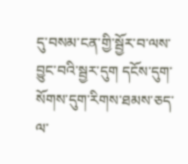དུ་བསམ་ངན་གྱི་སྦྱོར་བ་ལས་བྱུང་བའི་སྦྱར་དུག དངོས་དུག་སོགས་དུག་རིགས་ཐམས་ཅད་ལ་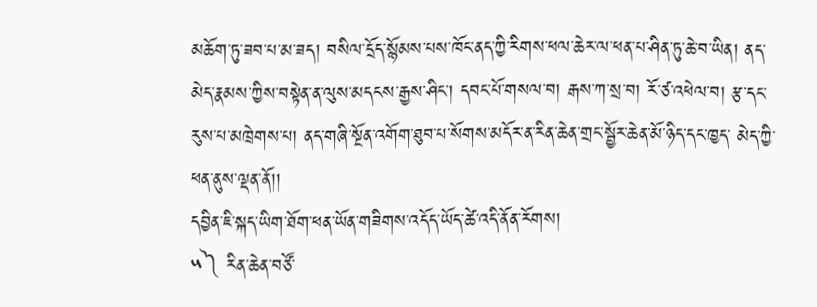མཆོག་ཏུ་ཟབ་པ་མ་ཟད། བསིལ་དྲོད་སྙོམས་པས་ཁོང་ནད་ཀྱི་རིགས་ཕལ་ཆེར་ལ་ཕན་པ་ཤིན་ཏུ་ཆེ་བ་ཡིན། ནད་མེད་རྣམས་ཀྱིས་བསྟེན་ན་ལུས་མདངས་རྒྱས་ཤིང་། དབང་པོ་གསལ་བ། རྒས་ཀ་སྲ་བ། རོ་ཙ་འཕེལ་བ། རྩ་དང་རུས་པ་མཁྲེགས་པ། ནད་གཞི་སྔོན་འགོག་ཐུབ་པ་སོགས་མདོར་ན་རིན་ཆེན་གྲང་སྦྱོར་ཆེན་མོ་ཉིད་དང་ཁྱད་ མེད་ཀྱི་ཕན་ནུས་ལྡན་ནོ།།
དབྱིན་ཇི་སྐད་ཡིག་ཐོག་ཕན་ཡོན་གཟིགས་འདོད་ཡོད་ཚེ་འདི་ནོན་རོགས།
༥༽ རིན་ཆེན་བཙོ་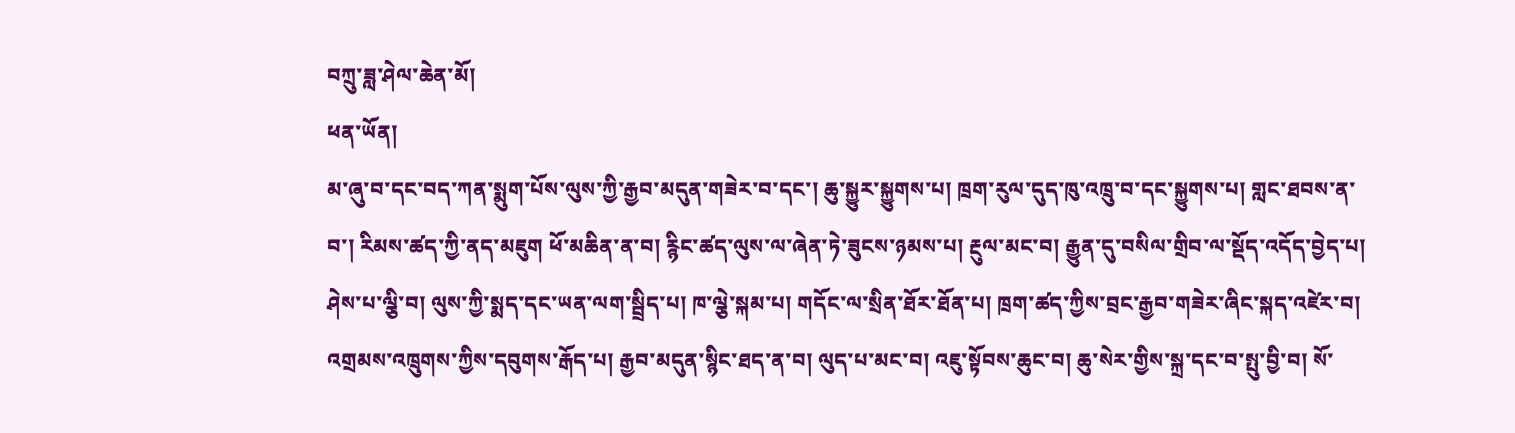བཀྲུ་ཟླ་ཤེལ་ཆེན་མོ།
ཕན་ཡོན།
མ་ཞུ་བ་དང་བད་ཀན་སྨུག་པོས་ལུས་ཀྱི་རྒྱབ་མདུན་གཟེར་བ་དང་། ཆུ་སྐྱུར་སྐྱུགས་པ། ཁྲག་རུལ་དུད་ཁུ་འཁྲུ་བ་དང་སྐྱུགས་པ། གླང་ཐབས་ན་བ་། རིམས་ཚད་ཀྱི་ནད་མཇུག ཕོ་མཆིན་ན་བ། རྙིང་ཚད་ལུས་ལ་ཞེན་ཏེ་ཟུངས་ཉམས་པ། རྔུལ་མང་བ། རྒྱུན་དུ་བསིལ་གྲིབ་ལ་སྡོད་འདོད་བྱེད་པ། ཤེས་པ་ལྕི་བ། ལུས་ཀྱི་སྨད་དང་ཡན་ལག་སྦྲིད་པ། ཁ་ལྕེ་སྐམ་པ། གདོང་ལ་སྲིན་ཐོར་ཐོན་པ། ཁྲག་ཚད་ཀྱིས་བྲང་རྒྱབ་གཟེར་ཞིང་སྐད་འཛེར་བ། འགྲམས་འཁྲུགས་ཀྱིས་དབུགས་རྒོད་པ། རྒྱབ་མདུན་སྙིང་ཐད་ན་བ། ལུད་པ་མང་བ། འཇུ་སྟོབས་ཆུང་བ། ཆུ་སེར་གྱིས་སྐྲ་དང་བ་སྤུ་བྱི་བ། སོ་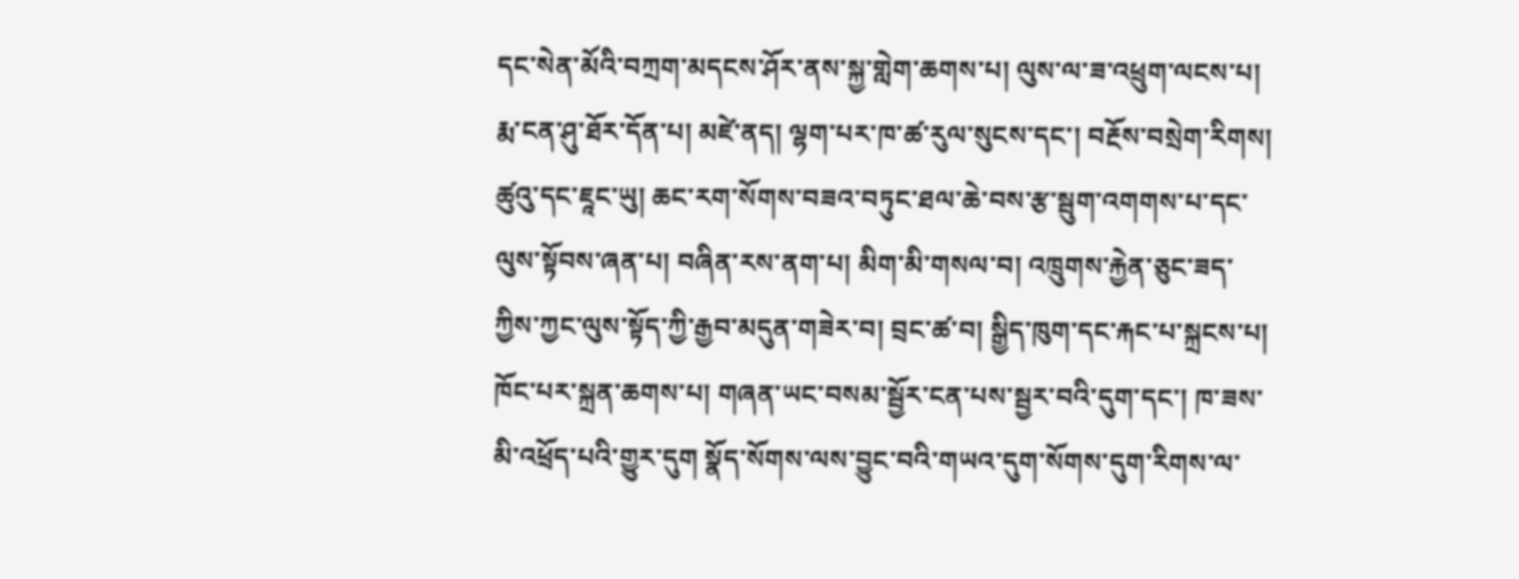དང་སེན་མོའི་བཀྲག་མདངས་ཤོར་ནས་སྐྱ་གླེག་ཆགས་པ། ལུས་ལ་ཟ་འཕྲུག་ལངས་པ། རྨ་ངན་ཤུ་ཐོར་དོན་པ། མཛེ་ནད། ལྷག་པར་ཁ་ཚ་རུལ་སུངས་དང་། བརྔོས་བསྲེག་རིགས། ཚུའུ་དང་ཇཱང་ཡུ། ཆང་རག་སོགས་བཟའ་བཏུང་ཐལ་ཆེ་བས་རྩ་སྦུག་འགགས་པ་དང་ལུས་སྟོབས་ཞན་པ། བཞིན་རས་ནག་པ། མིག་མི་གསལ་བ། འཁྲུགས་རྐྱེན་ཅུང་ཟད་ཀྱིས་ཀྱང་ལུས་སྟོད་ཀྱི་རྒྱབ་མདུན་གཟེར་བ། བྲང་ཚ་བ། སྒྱིད་ཁུག་དང་རྐང་པ་སྐྲངས་པ། ཁོང་པར་སྐྲན་ཆགས་པ། གཞན་ཡང་བསམ་སྦྱོར་ངན་པས་སྦྱར་བའི་དུག་དང་། ཁ་ཟས་མི་འཕྲོད་པའི་གྱུར་དུག སྣོད་སོགས་ལས་བྱུང་བའི་གཡའ་དུག་སོགས་དུག་རིགས་ལ་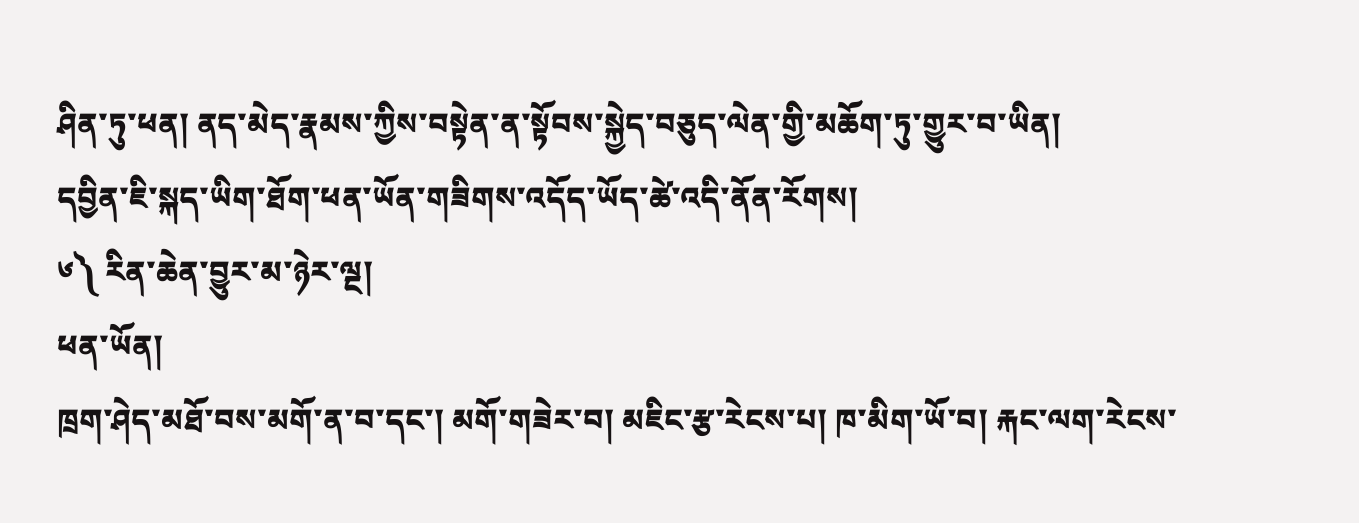ཤིན་ཏུ་ཕན། ནད་མེད་རྣམས་ཀྱིས་བསྟེན་ན་སྟོབས་སྐྱེད་བཅུད་ལེན་གྱི་མཆོག་ཏུ་གྱུར་བ་ཡིན།
དབྱིན་ཇི་སྐད་ཡིག་ཐོག་ཕན་ཡོན་གཟིགས་འདོད་ཡོད་ཚེ་འདི་ནོན་རོགས།
༦༽ རིན་ཆེན་བྱུར་མ་ཉེར་ལྔ།
ཕན་ཡོན།
ཁྲག་ཤེད་མཐོ་བས་མགོ་ན་བ་དང་། མགོ་གཟེར་བ། མཇིང་རྩ་རེངས་པ། ཁ་མིག་ཡོ་བ། རྐང་ལག་རེངས་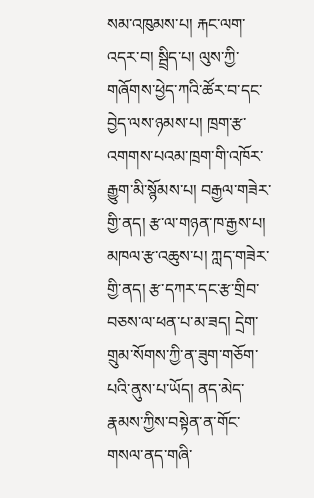སམ་འཁུམས་པ། རྐང་ལག་འདར་བ། སྦྲིད་པ། ལུས་ཀྱི་གཞོགས་ཕྱེད་ཀའི་ཚོར་བ་དང་བྱེད་ལས་ཉམས་པ། ཁྲག་རྩ་འགགས་པའམ་ཁྲག་གི་འཁོར་རྒྱུག་མི་སྙོམས་པ། བརྒྱལ་གཟེར་གྱི་ནད། རྩ་ལ་གཉན་ཁ་རྒྱས་པ། མཁལ་རྩ་འཆུས་པ། ཀླད་གཟེར་གྱི་ནད། རྩ་དཀར་དང་རྩ་གྲིབ་བཅས་ལ་ཕན་པ་མ་ཟད། དྲེག་གྲུམ་སོགས་ཀྱི་ན་ཟུག་གཅོག་པའི་ནུས་པ་ཡོད། ནད་མེད་རྣམས་ཀྱིས་བསྟེན་ན་གོང་གསལ་ནད་གཞི་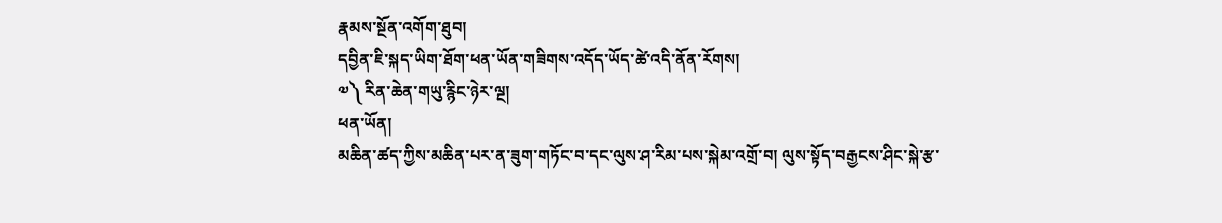རྣམས་སྔོན་འགོག་ཐུབ།
དབྱིན་ཇི་སྐད་ཡིག་ཐོག་ཕན་ཡོན་གཟིགས་འདོད་ཡོད་ཚེ་འདི་ནོན་རོགས།
༧༽ རིན་ཆེན་གཡུ་རྙིང་ཉེར་ལྔ།
ཕན་ཡོན།
མཆིན་ཚད་ཀྱིས་མཆིན་པར་ན་ཟུག་གཏོང་བ་དང་ལུས་ཤ་རིམ་པས་སྐེམ་འགྲོ་བ། ལུས་སྟོད་བརྒྱངས་ཤིང་སྐེ་རྩ་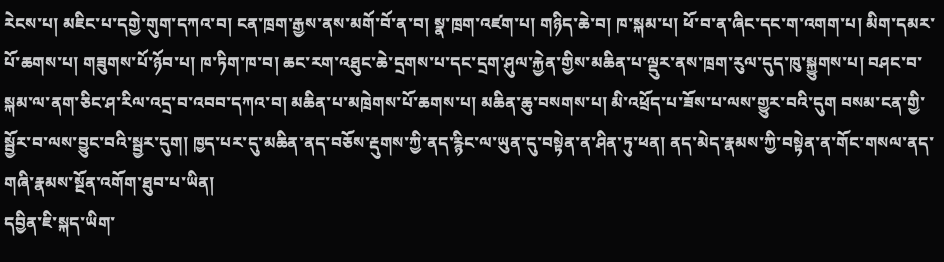རེངས་པ། མཇིང་པ་དགྱེ་གུག་དཀའ་བ། ངན་ཁྲག་རྒྱས་ནས་མགོ་བོ་ན་བ། སྣ་ཁྲག་འཛག་པ། གཉིད་ཆེ་བ། ཁ་སྐམ་པ། ཕོ་བ་ན་ཞིང་དང་ག་འགག་པ། མིག་དམར་པོ་ཆགས་པ། གཟུགས་པོ་ཉོབ་པ། ཁ་ཏིག་ཁ་བ། ཆང་རག་འཐུང་ཆེ་དྲགས་པ་དང་དྲག་ཤུལ་རྐྱེན་གྱིས་མཆིན་པ་ལྡུར་ནས་ཁྲག་རུལ་དུད་ཁུ་སྐྱུགས་པ། བཤང་བ་སྐམ་ལ་ནག་ཅིང་ཤ་རིལ་འདྲ་བ་འབབ་དཀའ་བ། མཆིན་པ་མཁྲེགས་པོ་ཆགས་པ། མཆིན་ཆུ་བསགས་པ། མི་འཕྲོད་པ་ཟོས་པ་ལས་གྱུར་བའི་དུག བསམ་ངན་གྱི་སྦྱོར་བ་ལས་བྱུང་བའི་སྦྱར་དུག། ཁྱད་པར་དུ་མཆིན་ནད་བཅོས་རྡུགས་ཀྱི་ནད་རྙིང་ལ་ཡུན་དུ་བསྟེན་ན་ཤིན་ཏུ་ཕན། ནད་མེད་རྣམས་ཀྱི་བསྟེན་ན་གོང་གསལ་ནད་གཞི་རྣམས་སྔོན་འགོག་ཐུབ་པ་ཡིན།
དབྱིན་ཇི་སྐད་ཡིག་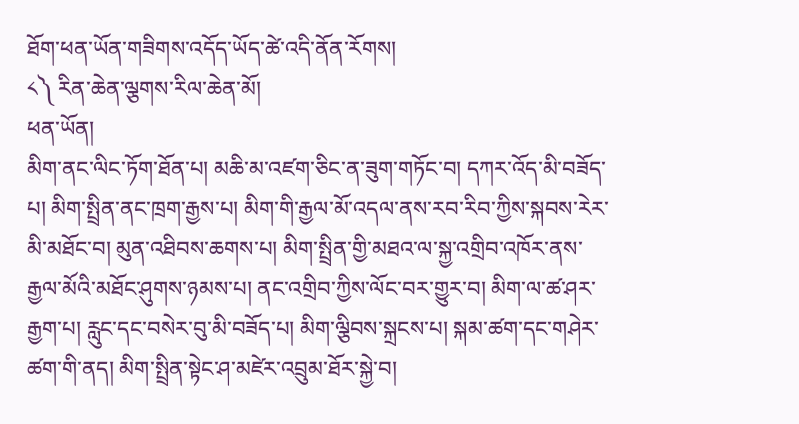ཐོག་ཕན་ཡོན་གཟིགས་འདོད་ཡོད་ཚེ་འདི་ནོན་རོགས།
༨༽ རིན་ཆེན་ལྕགས་རིལ་ཆེན་མོ།
ཕན་ཡོན།
མིག་ནང་ལིང་ཏོག་ཐོན་པ། མཆི་མ་འཛག་ཅིང་ན་ཟུག་གཏོང་བ། དཀར་འོད་མི་བཟོད་པ། མིག་སྤྲིན་ནང་ཁྲག་རྒྱས་པ། མིག་གི་རྒྱལ་མོ་འདལ་ནས་རབ་རིབ་ཀྱིས་སྐབས་རེར་མི་མཐོང་བ། མུན་འཐིབས་ཆགས་པ། མིག་སྤྲིན་གྱི་མཐའ་ལ་སྐྱ་འགྲིབ་འཁོར་ནས་རྒྱལ་མོའི་མཐོང་ཤུགས་ཉམས་པ། ནང་འགྲིབ་ཀྱིས་ལོང་བར་གྱུར་བ། མིག་ལ་ཚ་ཤར་རྒྱག་པ། རླུང་དང་བསེར་བུ་མི་བཟོད་པ། མིག་ལྕིབས་སྐྲངས་པ། སྐམ་ཚག་དང་གཤེར་ཚག་གི་ནད། མིག་སྤྲིན་སྟེང་ཤ་མཛེར་འབྲུམ་ཐོར་སྐྱེ་བ།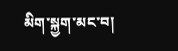མིག་སྐྱག་མང་བ།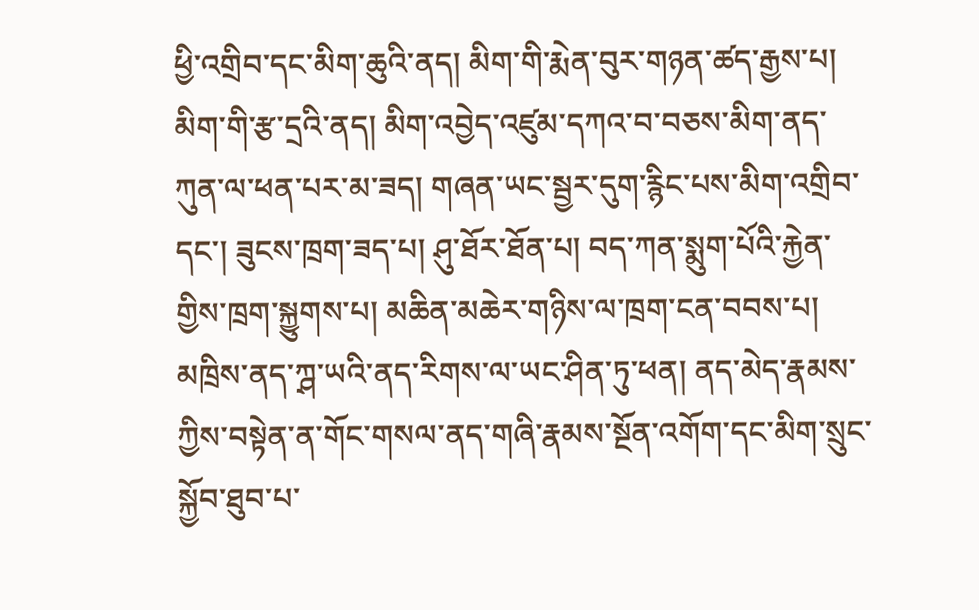ཕྱི་འགྲིབ་དང་མིག་ཆུའི་ནད། མིག་གི་རྨེན་བུར་གཉན་ཚད་རྒྱས་པ། མིག་གི་རྩ་དྲའི་ནད། མིག་འབྱེད་འཛུམ་དཀའ་བ་བཅས་མིག་ནད་ཀུན་ལ་ཕན་པར་མ་ཟད། གཞན་ཡང་སྦྱར་དུག་རྙིང་པས་མིག་འགྲིབ་དང་། ཟུངས་ཁྲག་ཟད་པ། ཤུ་ཐོར་ཐོན་པ། བད་ཀན་སྨུག་པོའི་རྐྱེན་གྱིས་ཁྲག་སྐྱུགས་པ། མཆིན་མཆེར་གཉིས་ལ་ཁྲག་ངན་བབས་པ། མཁྲིས་ནད་ཀྴ་ཡའི་ནད་རིགས་ལ་ཡང་ཤིན་ཏུ་ཕན། ནད་མེད་རྣམས་ཀྱིས་བསྟེན་ན་གོང་གསལ་ནད་གཞི་རྣམས་སྔོན་འགོག་དང་མིག་སྲུང་ སྐྱོབ་ཐུབ་པ་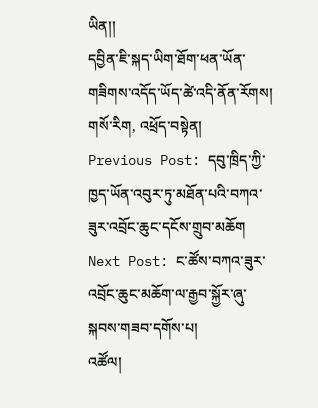ཡིན།།
དབྱིན་ཇི་སྐད་ཡིག་ཐོག་ཕན་ཡོན་གཟིགས་འདོད་ཡོད་ཚེ་འདི་ནོན་རོགས།
གསོ་རིག, འཕྲོད་བསྟེན།
Previous Post: དབུ་ཁྲིད་ཀྱི་ཁྱད་ཡོན་འབུར་ཏུ་མཐོན་པའི་བཀའ་ཟུར་འབྲོང་ཆུང་དངོས་གྲུབ་མཆོག
Next Post: ང་ཚོས་བཀའ་ཟུར་འབྲོང་ཆུང་མཆོག་ལ་རྒྱབ་སྐྱོར་ཞུ་སྐབས་གཟབ་དགོས་པ།
འཚོལ།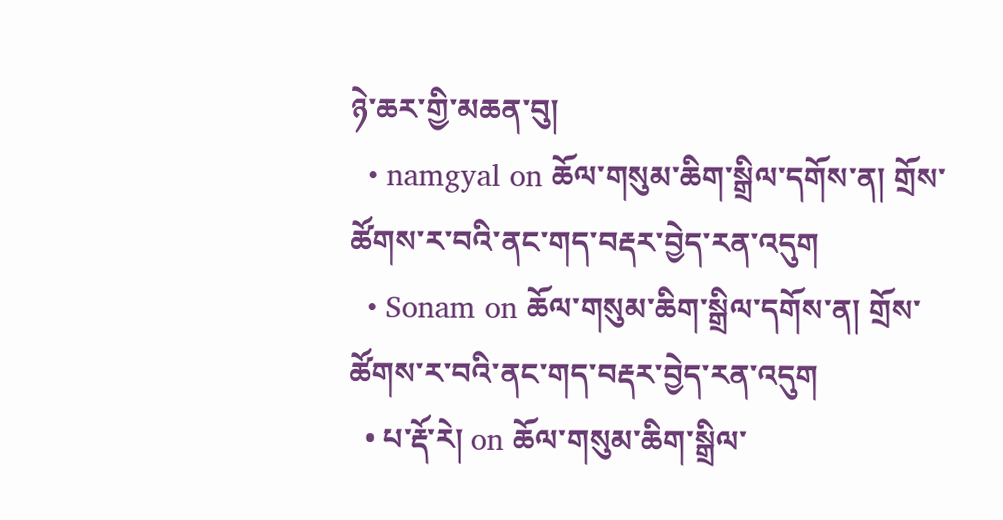ཉེ་ཆར་གྱི་མཆན་བུ།
  • namgyal on ཆོལ་གསུམ་ཆིག་སྒྲིལ་དགོས་ན། གྲོས་ཚོགས་ར་བའི་ནང་གད་བརྡར་བྱེད་རན་འདུག
  • Sonam on ཆོལ་གསུམ་ཆིག་སྒྲིལ་དགོས་ན། གྲོས་ཚོགས་ར་བའི་ནང་གད་བརྡར་བྱེད་རན་འདུག
  • པ་རྡོ་རེ། on ཆོལ་གསུམ་ཆིག་སྒྲིལ་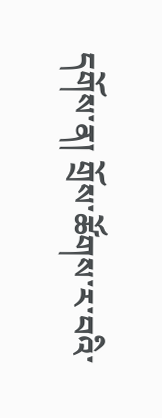དགོས་ན། གྲོས་ཚོགས་ར་བའི་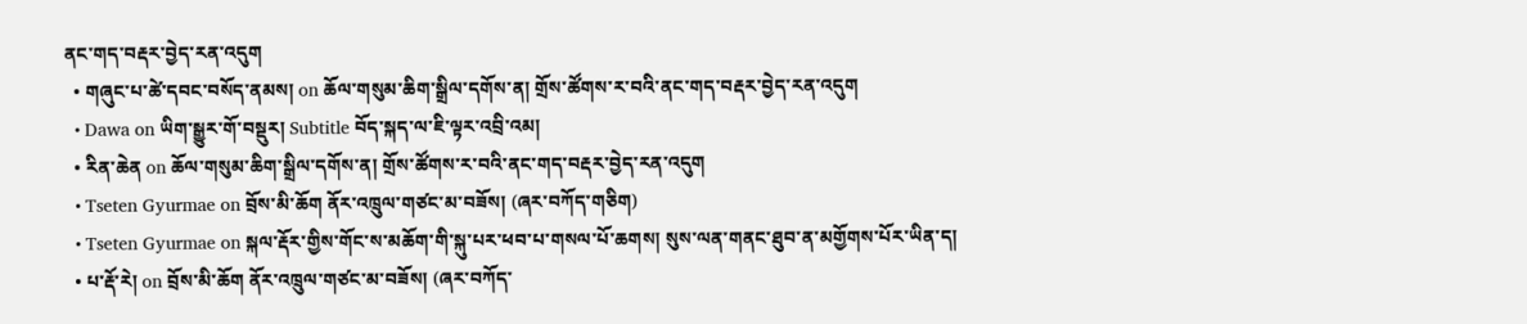ནང་གད་བརྡར་བྱེད་རན་འདུག
  • གཞུང་པ་ཚེ་དབང་བསོད་ནམས། on ཆོལ་གསུམ་ཆིག་སྒྲིལ་དགོས་ན། གྲོས་ཚོགས་ར་བའི་ནང་གད་བརྡར་བྱེད་རན་འདུག
  • Dawa on ཡིག་སྒྱུར་གོ་བསྡུར། Subtitle བོད་སྐད་ལ་ཇི་ལྟར་འབྲི་འམ།
  • རིན་ཆེན on ཆོལ་གསུམ་ཆིག་སྒྲིལ་དགོས་ན། གྲོས་ཚོགས་ར་བའི་ནང་གད་བརྡར་བྱེད་རན་འདུག
  • Tseten Gyurmae on བྲོས་མི་ཆོག ནོར་འཁྲུལ་གཙང་མ་བཟོས། (ཞར་བཀོད་གཅིག)
  • Tseten Gyurmae on སྐལ་རྡོར་གྱིས་གོང་ས་མཆོག་གི་སྐུ་པར་ཕབ་པ་གསལ་པོ་ཆགས། སུས་ལན་གནང་ཐུབ་ན་མགྱོགས་པོར་ཡིན་ད།
  • པ་རྡོ་རེ། on བྲོས་མི་ཆོག ནོར་འཁྲུལ་གཙང་མ་བཟོས། (ཞར་བཀོད་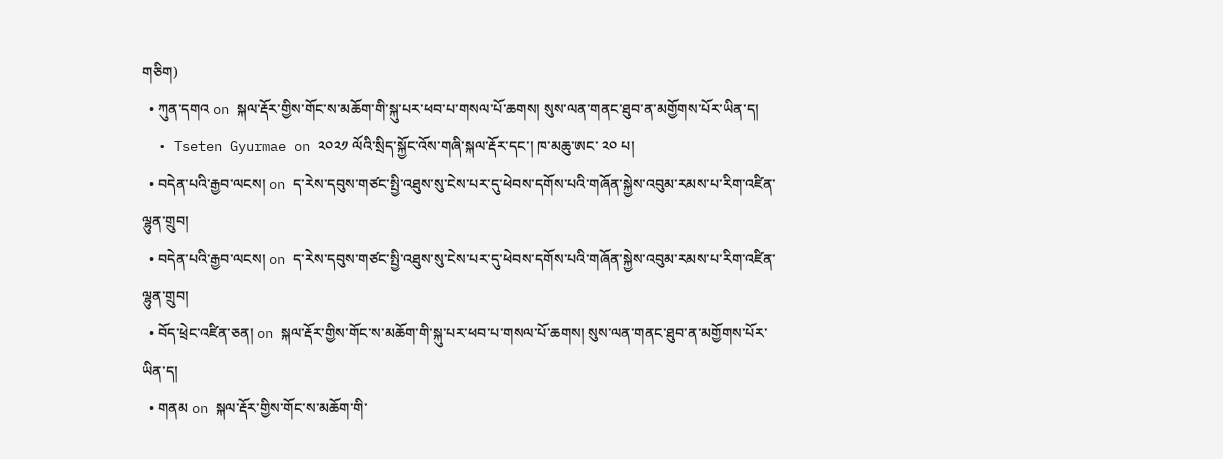གཅིག)
  • ཀུན་དགའ on སྐལ་རྡོར་གྱིས་གོང་ས་མཆོག་གི་སྐུ་པར་ཕབ་པ་གསལ་པོ་ཆགས། སུས་ལན་གནང་ཐུབ་ན་མགྱོགས་པོར་ཡིན་ད།
  • Tseten Gyurmae on ༢༠༢༡ ལོའི་སྲིད་སྐྱོང་འོས་གཞི་སྐལ་རྡོར་དང་། ཁ་མཆུ་ཨང་ ༢༠ པ།
  • བདེན་པའི་རྒྱབ་ལངས། on ད་རེས་དབུས་གཙང་སྤྱི་འཐུས་སུ་ངེས་པར་དུ་ཕེབས་དགོས་པའི་གཞོན་སྐྱེས་འབུམ་རམས་པ་རིག་འཛིན་ལྷུན་གྲུབ།
  • བདེན་པའི་རྒྱབ་ལངས། on ད་རེས་དབུས་གཙང་སྤྱི་འཐུས་སུ་ངེས་པར་དུ་ཕེབས་དགོས་པའི་གཞོན་སྐྱེས་འབུམ་རམས་པ་རིག་འཛིན་ལྷུན་གྲུབ།
  • བོད་ཕྲེང་འཛིན་ཅན། on སྐལ་རྡོར་གྱིས་གོང་ས་མཆོག་གི་སྐུ་པར་ཕབ་པ་གསལ་པོ་ཆགས། སུས་ལན་གནང་ཐུབ་ན་མགྱོགས་པོར་ཡིན་ད།
  • གནམ on སྐལ་རྡོར་གྱིས་གོང་ས་མཆོག་གི་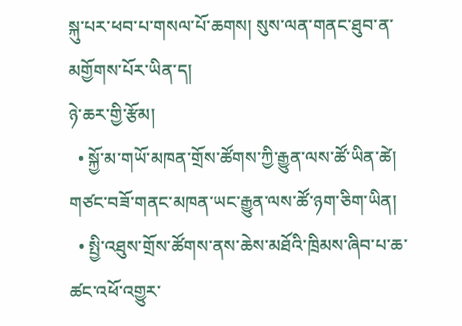སྐུ་པར་ཕབ་པ་གསལ་པོ་ཆགས། སུས་ལན་གནང་ཐུབ་ན་མགྱོགས་པོར་ཡིན་ད།
ཉེ་ཆར་གྱི་རྩོམ།
  • སྐྱོ་མ་གཡོ་མཁན་གྲོས་ཚོགས་ཀྱི་རྒྱུན་ལས་ཚོ་ཡིན་ཚེ། གཙང་བཟོ་གནང་མཁན་ཡང་རྒྱུན་ལས་ཚོ་ཉག་ཅིག་ཡིན།
  • སྤྱི་འཐུས་གྲོས་ཚོགས་ནས་ཆེས་མཐོའི་ཁྲིམས་ཞིབ་པ་ཆ་ཚང་འཕོ་འགྱུར་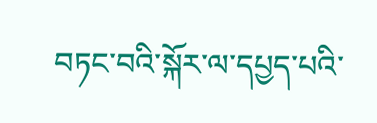བཏང་བའི་སྐོར་ལ་དཔྱད་པའི་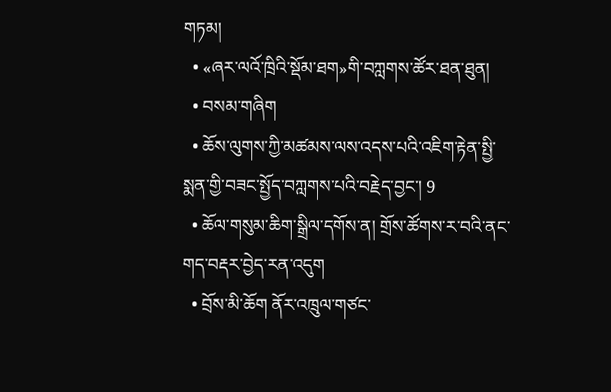གཏམ།
  • «ཞར་ལའོ་ཁྲིའི་སྡོམ་ཐག»གི་བཀླགས་ཚོར་ཐན་ཐུན།
  • བསམ་གཞིག
  • ཆོས་ལུགས་ཀྱི་མཚམས་ལས་འདས་པའི་འཇིག་རྟེན་སྤྱི་སྨན་གྱི་བཟང་སྤྱོད་བཀླགས་པའི་བརྗེད་བྱང་། 9
  • ཆོལ་གསུམ་ཆིག་སྒྲིལ་དགོས་ན། གྲོས་ཚོགས་ར་བའི་ནང་གད་བརྡར་བྱེད་རན་འདུག
  • བྲོས་མི་ཆོག ནོར་འཁྲུལ་གཙང་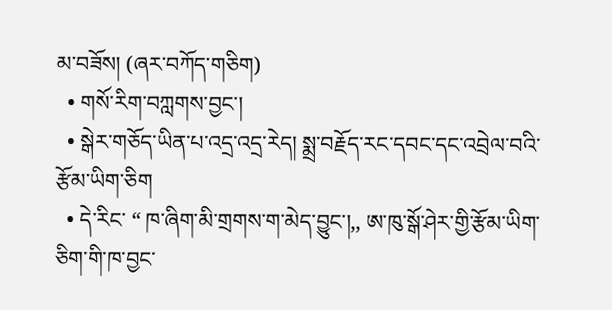མ་བཟོས། (ཞར་བཀོད་གཅིག)
  • གསོ་རིག་བཀླགས་བྱང་།
  • སྒེར་གཅོད་ཡིན་པ་འདྲ་འདྲ་རེད། སྨྲ་བརྗོད་རང་དབང་དང་འབྲེལ་བའི་རྩོམ་ཡིག་ཅིག
  • དེ་རིང་ “ ཁ་ཞིག་མི་གྲགས་ག་མེད་བྱུང་།,, ཨ་ཁུ་སྒོ་ཤེར་གྱི་རྩོམ་ཡིག་ཅིག་གི་ཁ་བྱང་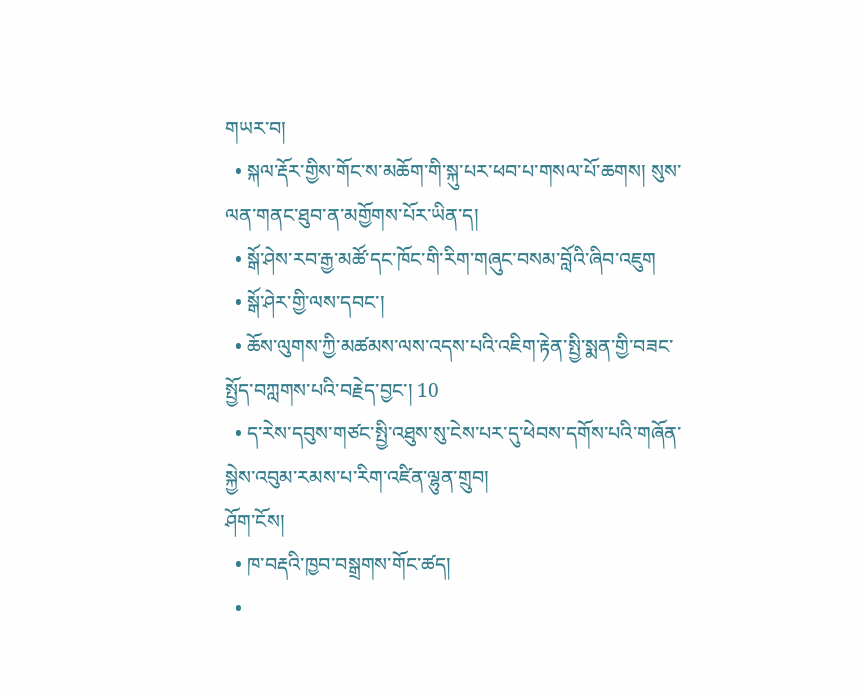གཡར་བ།
  • སྐལ་རྡོར་གྱིས་གོང་ས་མཆོག་གི་སྐུ་པར་ཕབ་པ་གསལ་པོ་ཆགས། སུས་ལན་གནང་ཐུབ་ན་མགྱོགས་པོར་ཡིན་ད།
  • སྒོ་ཤེས་རབ་རྒྱ་མཚོ་དང་ཁོང་གི་རིག་གཞུང་བསམ་བློའི་ཞིབ་འཇུག
  • སྒོ་ཤེར་གྱི་ལས་དབང་།
  • ཆོས་ལུགས་ཀྱི་མཚམས་ལས་འདས་པའི་འཇིག་རྟེན་སྤྱི་སྨན་གྱི་བཟང་སྤྱོད་བཀླགས་པའི་བརྗེད་བྱང་། 10
  • ད་རེས་དབུས་གཙང་སྤྱི་འཐུས་སུ་ངེས་པར་དུ་ཕེབས་དགོས་པའི་གཞོན་སྐྱེས་འབུམ་རམས་པ་རིག་འཛིན་ལྷུན་གྲུབ།
ཤོག་ངོས།
  • ཁ་བརྡའི་ཁྱབ་བསྒྲགས་གོང་ཚད།
  •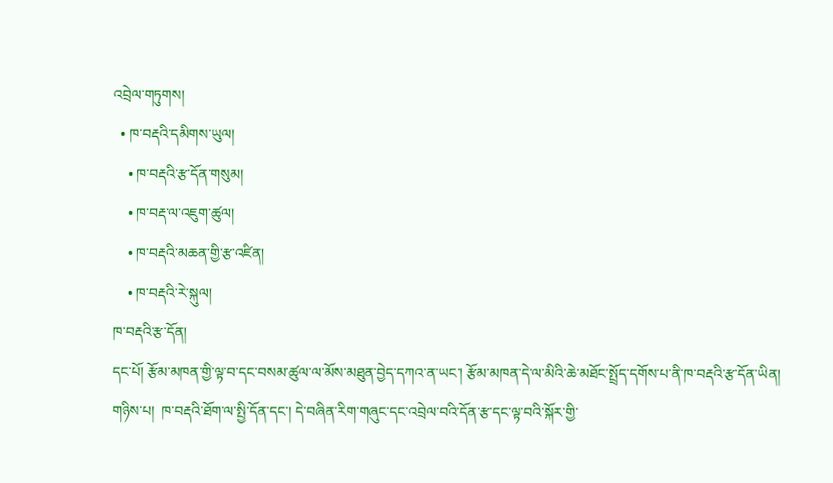འབྲེལ་གཏུགས།
  • ཁ་བརྡའི་དམིགས་ཡུལ།
    • ཁ་བརྡའི་རྩ་དོན་གསུམ།
    • ཁ་བརྡ་ལ་འཇུག་ཚུལ།
    • ཁ་བརྡའི་མཆན་གྱི་རྩ་འཛིན།
    • ཁ་བརྡའི་རེ་སྐུལ།
ཁ་བརྡའི་རྩ་དོན།
དང་པོ། རྩོམ་མཁན་གྱི་ལྟ་བ་དང་བསམ་ཚུལ་ལ་མོས་མཐུན་བྱེད་དཀའ་ན་ཡང་། རྩོམ་མཁན་དེ་ལ་མིའི་ཆེ་མཐོང་སྤྲོད་དགོས་པ་ནི་ཁ་བརྡའི་རྩ་དོན་ཡིན།
གཉིས་པ།  ཁ་བརྡའི་ཐོག་ལ་སྤྱི་དོན་དང་། དེ་བཞིན་རིག་གཞུང་དང་འབྲེལ་བའི་དོན་རྩ་དང་ལྟ་བའི་སྐོར་གྱི་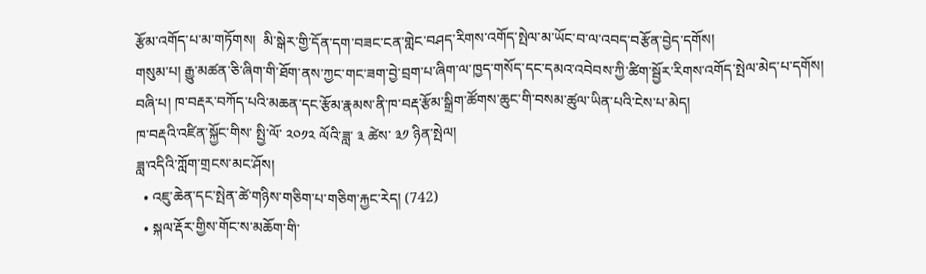རྩོམ་འགོད་པ་མ་གཏོགས།  མི་སྒེར་གྱི་དོན་དག་བཟང་ངན་གླེང་བཤད་རིགས་འགོད་སྤེལ་མ་ཡོང་བ་ལ་འབད་བརྩོན་བྱེད་དགོས།
གསུམ་པ། རྒྱུ་མཚན་ཅི་ཞིག་གི་ཐོག་ནས་ཀྱང་གང་ཟག་བྱེ་བྲག་པ་ཞིག་ལ་ཁྱད་གསོད་དང་དམའ་འབེབས་ཀྱི་ཚིག་སྦྱོར་རིགས་འགོད་སྤེལ་མེད་པ་དགོས།
བཞི་པ། ཁ་བརྡར་བཀོད་པའི་མཆན་དང་རྩོམ་རྣམས་ནི་ཁ་བརྡ་རྩོམ་སྒྲིག་ཚོགས་ཆུང་གི་བསམ་ཚུལ་ཡིན་པའི་ངེས་པ་མེད།
ཁ་བརྡའི་འཛིན་སྐྱོང་གིས་ སྤྱི་ལོ་ ༢༠༡༢ ལོའི་ཟླ་ ༣ ཚེས་ ༣༡ ཉིན་སྤེལ།
ཟླ་འདིའི་ཀློག་གྲངས་མང་ཤོས།
  • འཇུ་ཆེན་དང་སྤེན་ཚེ་གཉིས་གཅིག་པ་གཅིག་རྐྱང་རེད། (742)
  • སྐལ་རྡོར་གྱིས་གོང་ས་མཆོག་གི་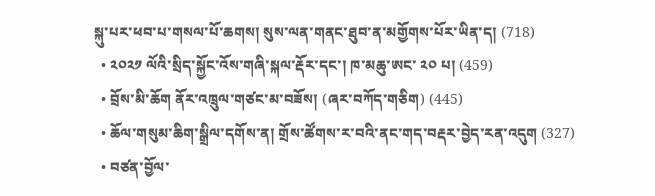སྐུ་པར་ཕབ་པ་གསལ་པོ་ཆགས། སུས་ལན་གནང་ཐུབ་ན་མགྱོགས་པོར་ཡིན་ད། (718)
  • ༢༠༢༡ ལོའི་སྲིད་སྐྱོང་འོས་གཞི་སྐལ་རྡོར་དང་། ཁ་མཆུ་ཨང་ ༢༠ པ། (459)
  • བྲོས་མི་ཆོག ནོར་འཁྲུལ་གཙང་མ་བཟོས། (ཞར་བཀོད་གཅིག) (445)
  • ཆོལ་གསུམ་ཆིག་སྒྲིལ་དགོས་ན། གྲོས་ཚོགས་ར་བའི་ནང་གད་བརྡར་བྱེད་རན་འདུག (327)
  • བཙན་བྱོལ་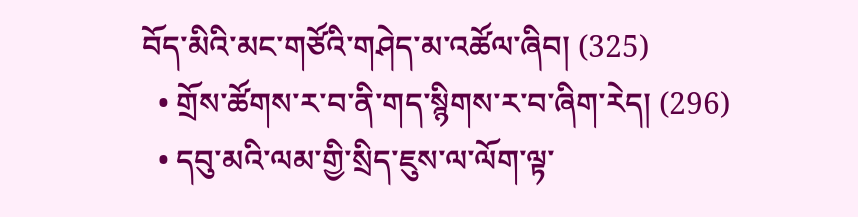བོད་མིའི་མང་གཙོའི་གཤེད་མ་འཚོལ་ཞིབ། (325)
  • གྲོས་ཚོགས་ར་བ་ནི་གད་སྙིགས་ར་བ་ཞིག་རེད། (296)
  • དབུ་མའི་ལམ་གྱི་སྲིད་ཇུས་ལ་ལོག་ལྟ་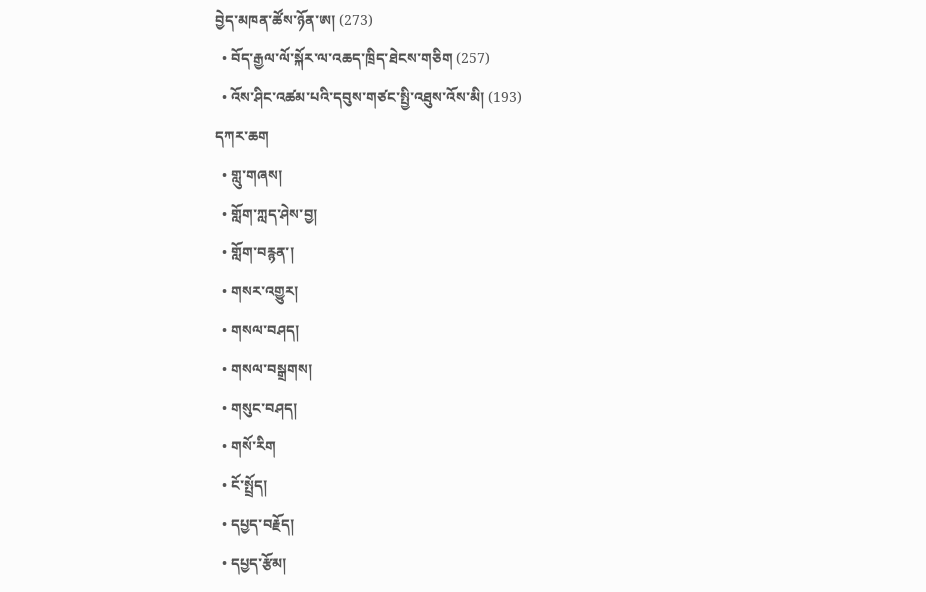བྱེད་མཁན་ཚོས་ཉོན་ཨ། (273)
  • བོད་རྒྱལ་ལོ་སྐོར་ལ་འཆད་ཁྲིད་ཐེངས་གཅིག (257)
  • འོས་ཤིང་འཚམ་པའི་དབུས་གཙང་སྤྱི་འཐུས་འོས་མི། (193)
དཀར་ཆག
  • གླུ་གཞས།
  • གློག་ཀླད་ཤེས་བྱ།
  • གློག་བརྙན་།
  • གསར་འགྱུར།
  • གསལ་བཤད།
  • གསལ་བསྒྲགས།
  • གསུང་བཤད།
  • གསོ་རིག
  • ངོ་སྤྲོད།
  • དཔྱད་བརྗོད།
  • དཔྱད་རྩོམ།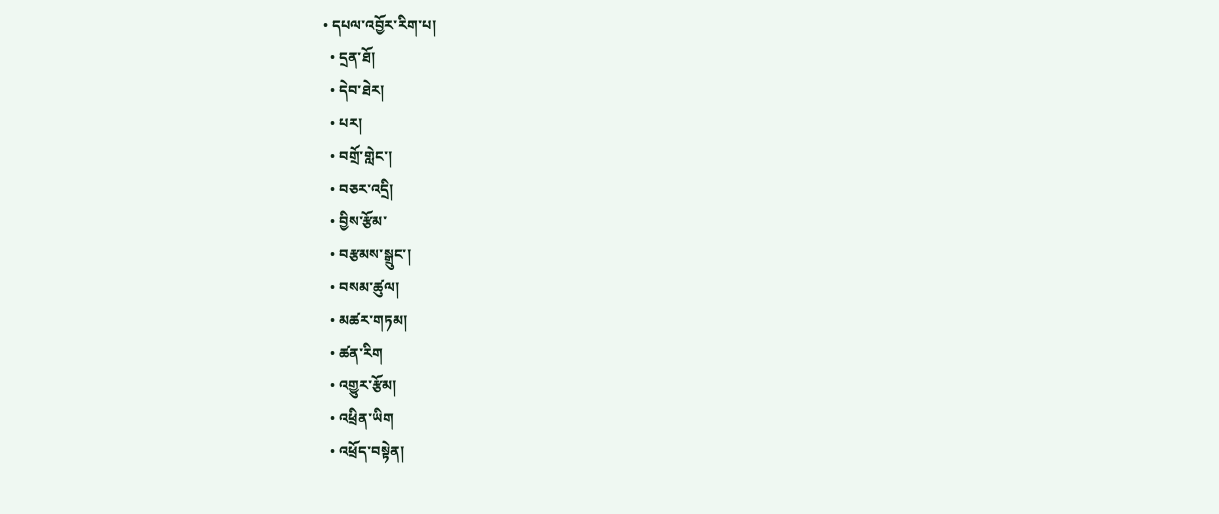• དཔལ་འབྱོར་རིག་པ།
  • དྲན་ཐོ།
  • དེབ་ཐེར།
  • པར།
  • བགྲོ་གླེང་།
  • བཅར་འདྲི།
  • བྱིས་རྩོམ་
  • བརྩམས་སྒྲུང་།
  • བསམ་ཚུལ།
  • མཚར་གཏམ།
  • ཚན་རིག
  • འགྱུར་རྩོམ།
  • འཕྲིན་ཡིག
  • འཕྲོད་བསྟེན།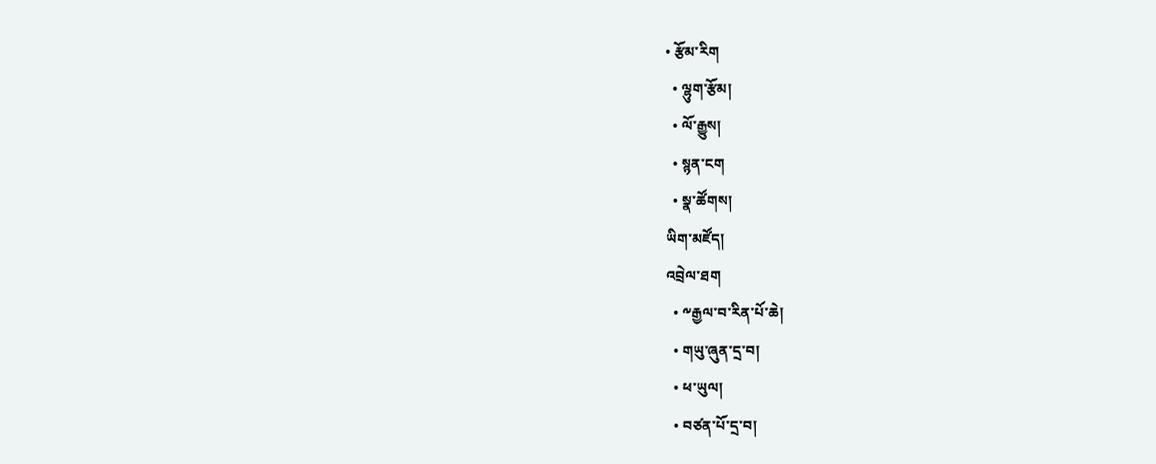• རྩོམ་རིག
  • ལྷུག་རྩོམ།
  • ལོ་རྒྱུས།
  • སྙན་ངག
  • སྣ་ཚོགས།
ཡིག་མཛོད།
འབྲེལ་ཐག
  • ༸རྒྱལ་བ་རིན་པོ་ཆེ།
  • གཡུ་ཞུན་དྲ་བ།
  • ཕ་ཡུལ།
  • བཙན་པོ་དྲ་བ།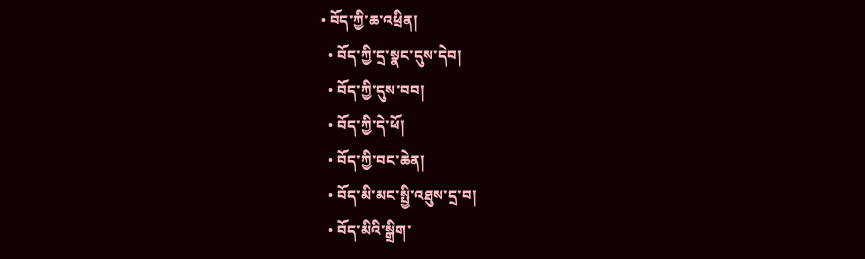• བོད་ཀྱི་ཆ་འཕྲིན།
  • བོད་ཀྱི་དྲ་སྣང་དུས་དེབ།
  • བོད་ཀྱི་དུས་བབ།
  • བོད་ཀྱི་དེ་ཕོ།
  • བོད་ཀྱི་བང་ཆེན།
  • བོད་མི་མང་སྤྱི་འཐུས་དྲ་བ།
  • བོད་མིའི་སྒྲིག་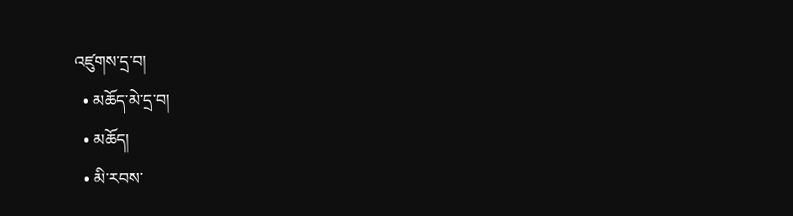འཛུགས་དྲ་བ།
  • མཆོད་མེ་དྲ་བ།
  • མཆོད།
  • མི་རབས་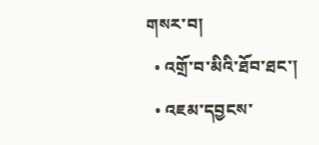གསར་བ།
  • འགྲོ་བ་མིའི་ཐོབ་ཐང་།
  • འཇམ་དབྱངས་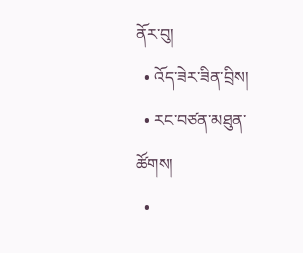ནོར་བུ།
  • འོད་ཟེར་ཟིན་བྲིས།
  • རང་བཙན་མཐུན་ཚོགས།
  •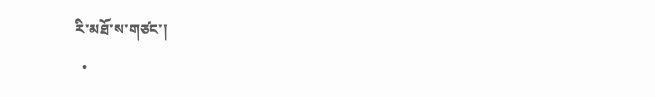རི་མཐོ་ས་གཙང་།
  •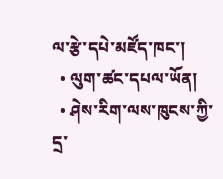ལ་རྩེ་དཔེ་མཛོད་ཁང་།
  • ལུག་ཚང་དཔལ་ཡོན།
  • ཤེས་རིག་ལས་ཁུངས་ཀྱི་དྲ་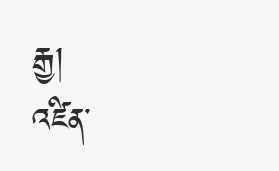རྒྱ།
འཛིན་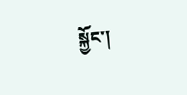སྐྱོང་།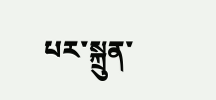པར་སྐྲུན་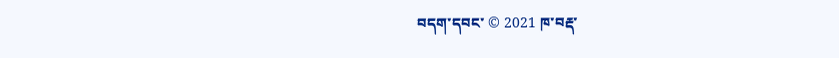བདག་དབང་ © 2021 ཁ་བརྡ་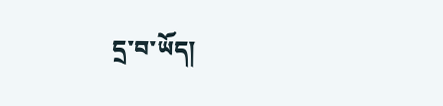དྲ་བ་ཡོད།